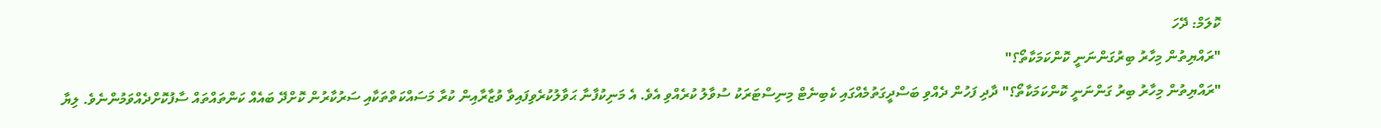ކޮލަމް: ދޭހަ
"ރައްޔިތުން މިހާރު ބިރުގަންނަނީ ކޮންކަމަކާތޯ؟"
"ރައްޔިތުން މިހާރު ބިރު ގަންނަނީ ކޮންކަމަކާތޯ؟" ދާދި ފަހުން ދެއްވި ބަސްދީގަތުމެއްގައި ކެބިނެޓް މިނިސްޓަރަކު ސުވާލު ކުރެއްވި އެވެ. އެ މަނިކުފާނާ ޙަވާލުކުރެވިފައިވާ ވުޒާރާއިން ކުރާ މަސައްކަތްތަކާއި ސަރުކާރުން ކޮށްދޭ ބައެއް ކަންތައްތައް ސާފުކޮށްދެއްވަމުންނެވެ. ލިޔާ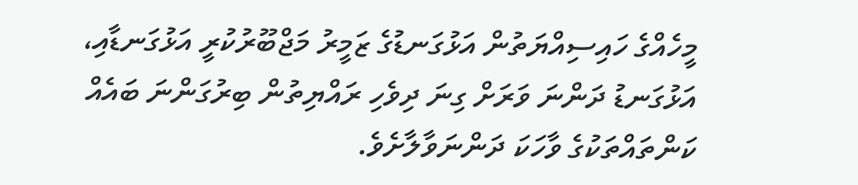މީހެއްގެ ހައިސިއްޔަތުން އަޅުގަނޑުގެ ޒަމީރު މަޖްބޫރުކުރީ އަޅުގަނޑާއި، އަޅުގަނޑު ދަންނަ ވަރަށް ގިނަ ދިވެހި ރައްޔިތުން ބިރުގަންނަ ބައެއް ކަންތައްތަކުގެ ވާހަކަ ދަންނަވާލާށެވެ.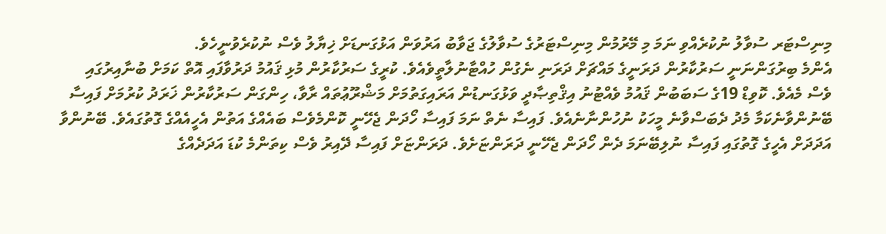މިނިސްޓަރ ސުވާލު ނުކުރެއްވި ނަމަ މި މޭރުމުން މިނިސްޓަރުގެ ސުވާލުގެ ޖަވާބު އަރުވަން އަޅުގަނޑަށް ޚިޔާލު ވެސް ނުކުރެވުނީހެވެ.
އެންމެ ބިރުގަންނަނީ ސަރުކާރުން ދަރަނީގެ މައްޗަށް ދަރަނި ނެގުން ހުއްޓާނުލާތީވެއެވެ. ކުރީގެ ސަރުކާރުން މުޅި ޤައުމު ދަރުވާފައި އޮތް ކަމަށް ބުނާއިރުގައި ވެސް މެއެވެ. ކޮވިޑް 19ގެ ސަބަބުން ޤައުމު ވެއްޓުނު އިޤްތިޞާދީ ވަޅުގަނޑުން އަރައިގަތުމަށް މަޝްރޫޢުތައް ރާވާ، ހިންގަން ސަރުކާރުން ޚަރަދު ކުރުމަށް ފައިސާ ބޭނުންވާނެކަމާ މެދު ދެބަސްވާނެ މީހަކު ނުހުންނާނެއެވެ. ފައިސާ ނެތް ނަމަ ފައިސާ ހޯދަން ޖެހޭނީ ކޮންމެވެސް ބައެއްގެ އަތުން އެހީއެއްގެ ގޮތުގައެވެ. ބޭނުންވާ އަދަދަށް އެހީގެ ގޮތުގައި ފައިސާ ނުލިބޭނަމަ ދެން ހޯދަން ޖެހޭނީ ދަރަންޏަށެވެ. ދަރަންޏަށް ފައިސާ ދޭއިރު ވެސް ކިތަންމެ ކުޑަ އަދަދެއްގެ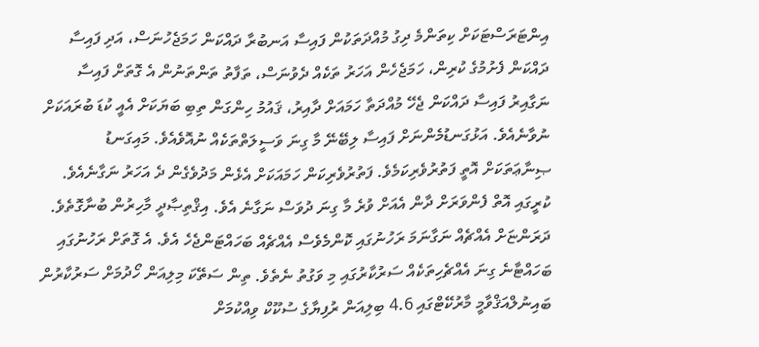އިންޓަރަސްޓަކަށް ކިތަންމެ ދިގު މުއްދަތަކުން ފައިސާ އަނބުރާ ދައްކަން ހަމަޖެހުނަސް، އަދި ފައިސާ ދައްކަން ފެށުމުގެ ކުރިން، ހަމަޖެހެން އަހަރު ތަކެއް ދެވުނަސް، ތަފާތު ތަންތަނުން އެ ގޮތަށް ފައިސާ ނަގާއިރު ފައިސާ ދައްކަން ޖެހޭ މުއްދަތާ ހަމައަށް ދާއިރު، ޤައުމު ހިންގަން ތިބި ބަޔަކަށް އެއީ ކުޑަ ބުރައަކަށް ނުވާނެއެވެ. އަޅުގަނޑުމެންނަށް ފައިސާ ލިބޭނޭ މާ ގިނަ ވަސީލަތްތަކެއް ނުއޮވެއެވެ. މައިގަނޑު ޞިނާޢަތަކަށް އޮތީ ފަތުރުވެރިކަމެވެ. ފަތުރުވެރިކަން ހަމައަކަށް އެޅެން މަދުވެގެން ދެ އަހަރު ނަގާނެއެވެ. ކުރީގައި އޮތް ފެންވަރަށް ދާން އެއަށް ވުރެ މާ ގިނަ ދުވަސް ނަގާނެ އެވެ. އިޤްތިޞާދީ މާހިރުން ބުނާގޮތެވެ.
ދަރަންޏަށް އެއްޗެއް ނަގާނަމަ ރަހުނުގައި ކޮންމެވެސް އެއްޗެއް ބަހައްޓަންޖެހެ އެވެ. އެ ގޮތަށް ރަހުނުގައި ބަހައްޓާނެ ގިނަ އެއްޗެހިތަކެއް ސަރުކާރުގައި މި ވަގުތު ނެތެވެ. ތިން ސަތޭކަ މިލިއަން ހޯދުމަށް ސަރުކާރުން ބައިނުލްއަޤްވާމީ މާރުކޭޓްގައި 4.6 ބިލިއަން ރުފިޔާގެ ސުކޫކް ވިއްކުމަށް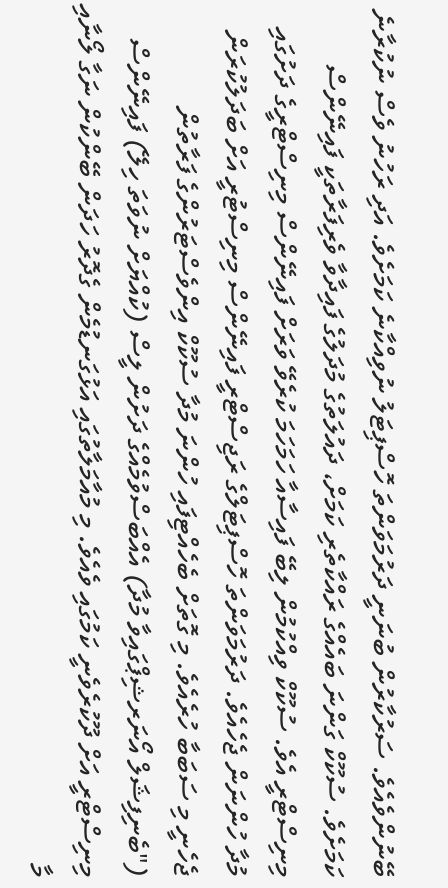ބޭނުންވެއެވެ. ސަރުކާރުން ބުނަނީ ދަރުމަވަންތަ ހޮސްޕިޓަލު ނުވިއްކާނެ ކަމަށެވެ. އަދި ރަހުނު ވެސް ނުކުރާނެ ކަމަށެވެ. ސުކޫކް ގަންނަ ބައެއްގެ ރައްކާތެރި ކަމަށް، ދައުލަތުގެ މުދަލުގެ ފައިދާވާ ވެރިފަރާތަކީ ފައިނޭންސް މިނިސްޓްރީ އެވެ. ސުކޫކް ވިއްކުމުން ލިބޭ ފައިސާއާ ހަމަހަމަ ކުރެވޭ ވަރަށް ފައިނޭންސް މިނިސްޓްރީގެ ދަށުގައި މުދާ ހުންނަން ޖެހެއެވެ. ދަރުމަވަންތަ ހޮސްޕިޓަލްގެ ރަޖިސްޓްރީ ފައިނޭންސް މިނިސްޓުރީ އަށް ބަދަލުކުރަން ޖެހެނީ މި ސަބަބާ ހުރެއެވެ. މި ގޮތަށް ބެހެއްޓިފައި ހުންނަ މުދާ ސުކޫކް އިންވެސްޓަރުންގެ ފަރާތުން ("ބެނިފިޝަލް އޯނަރޝިޕްގައިވާ މުދާ) އެއްބަސްވުމެއްގެ ދަށުން ލީސް (ކުއްޔަށް ނުވަތަ ހިލޭ) ފައިނޭންސް މިނިސްޓްރީ އަށް ދޫކުރެވެނީ ކަމުގައި ވެއެވެ. މި މުއާމަލާތުގައި އަޅުގަނޑުމެން ގެދޮރު ހަދަން ބޭންކުން ނަގާ ލޯނާއި މާ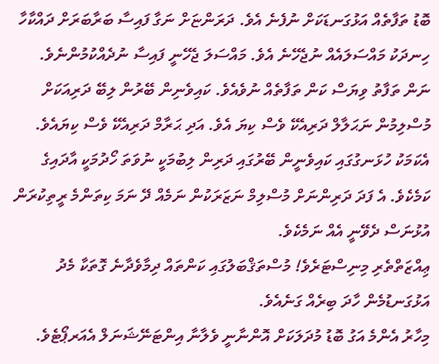ބޮޑު ތަފާތެއް އަޅުގަނޑަކަށް ނުފެނެ އެވެ. ދަރަންޏަށް ނަގާ ފައިސާ ބަރާބަރަށް ދައްކާހާ ހިނދަކު މައްސަލައެއް ނުޖެހޭނެ އެވެ. މައްސަލަ ޖެހޭނީ ފައިސާ ނުދެއްކުމުންނެވެ. ނަން ތަފާތު ވިޔަސް ކަން ތަފާތެއް ނުވެއެވެ. ކައިވެނިން ބޭރުން ލިބޭ ދަރިއަކަށް މުސްލިމުން ނަޙަލާލް ދަރިއެކޭ ވެސް ކިޔަ އެވެ. އަދި ޙަރާމް ދަރިއެކޭ ވެސް ކިޔައެވެ. އެކަމަކު ހުޅަނގުގައި ކައިވެނީން ބޭރުގައި ދަރިން ލިބުމަކީ ނުވަތަ ހޯދުމަކީ އާދައިގެ ކަމެކެވެ. އެ ފަދަ ދަރިންނަށް މުސްލިމް ނަޒަރަކުން ނަމެއް ދޭ ނަމަ ކިތަންމެ ރީތިކުރަން އުޅުނަސް ދެވޭނީ އެއް ނަމެކެވެ.
ޢިއްޒަތްތެރި މިނިސްޓަރެވެ! މުސްތަޤްބަލުގައި ކަންތައް ދިމާވެދާނެ ގޮތަކާ މެދު އަޅުގަނޑުމެން ހާދަ ބިރެއް ގަނެއެވެ.
މިހާރު އެންމެ އަގު ބޮޑު މުދަލަކަށް އޮންނާނީ ވެލާނާ އިންޓަނޭޝަނަލް އެއަރޕޯޓެވެ.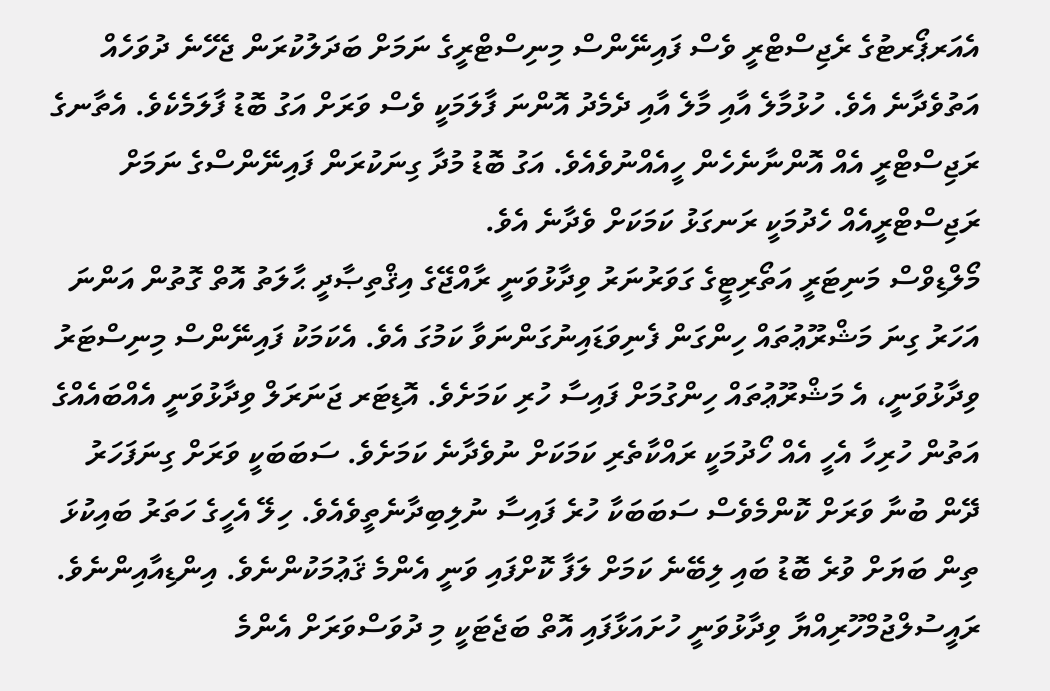އެއަރޕޯރޓުގެ ރެޖިސްޓްރީ ވެސް ފައިނޭންސް މިނިސްޓްރީގެ ނަމަށް ބަދަލުކުރަން ޖެހޭނެ ދުވަހެއް އަތުވެދާނެ އެވެ. ހުޅުމާލެ އާއި މާލެ އާއި ދެމެދު އޮންނަ ފާލަމަކީ ވެސް ވަރަށް އަގު ބޮޑު ފާލަމެކެވެ. އެތާނގެ ރަޖިސްޓްރީ އެއް އޮންނާނެހެން ހީއެއްނުވެއެވެ. އަގު ބޮޑު މުދާ ގިނަކުރަން ފައިނޭންސްގެ ނަމަށް ރަޖިސްޓްރީއެއް ހެދުމަކީ ރަނގަޅު ކަމަކަށް ވެދާނެ އެވެ.
މޯލްޑިވްސް މަނިޓަރީ އަތޯރިޓީގެ ގަވަރުނަރު ވިދާޅުވަނީ ރާއްޖޭގެ އިޤްތިޞާދީ ޙާލަތު އޮތް ގޮތުން އަންނަ އަހަރު ގިނަ މަޝްރޫޢުތައް ހިންގަން ފެނިވަޑައިނުގަންނަވާ ކަމުގަ އެވެ. އެކަމަކު ފައިނޭންސް މިނިސްޓަރު ވިދާޅުވަނީ، އެ މަޝްރޫޢުތައް ހިންގުމަށް ފައިސާ ހުރި ކަމަށެވެ. އޮޑިޓަރ ޖަނަރަލް ވިދާޅުވަނީ އެއްބައެއްގެ އަތުން ހުރިހާ އެހީ އެއް ހޯދުމަކީ ރައްކާތެރި ކަމަކަށް ނުވެދާނެ ކަމަށެވެ. ސަބަބަކީ ވަރަށް ގިނަފަހަރު ދޭން ބުނާ ވަރަށް ކޮންމެވެސް ސަބަބަކާ ހުރެ ފައިސާ ނުލިބިދާނެތީވެއެވެ. ހިލޭ އެހީގެ ހަތަރު ބައިކުޅަ ތިން ބަޔަށް ވުރެ ބޮޑު ބައި ލިބޭނެ ކަމަށް ލަފާ ކޮށްފައި ވަނީ އެންމެ ޤަޢުމަކުންނެވެ. އިންޑިއާއިންނެވެ.
ރައީސުލްޖުމްހޫރިއްޔާ ވިދާޅުވަނީ ހުށައަޅާފައި އޮތް ބަޖެޓަކީ މި ދުވަސްވަރަށް އެންމެ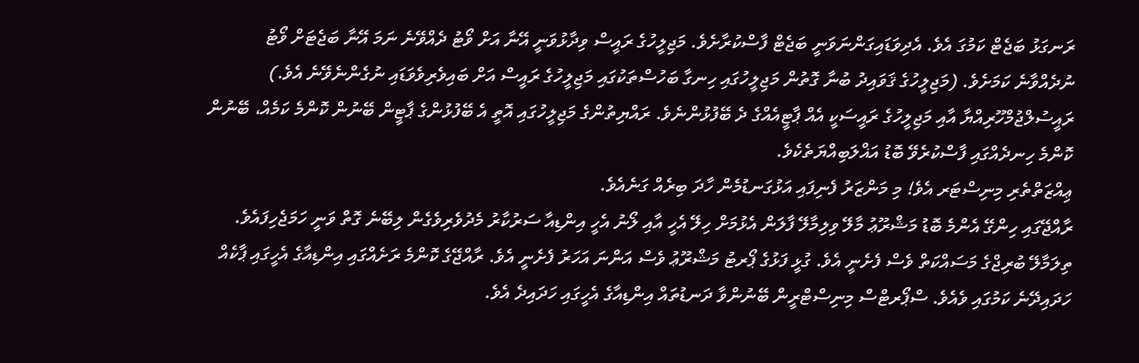ރަނގަޅު ބަޖެޓް ކަމުގަ އެވެ. އެދިވަޑައިގަންނަވަނީ ބަޖެޓް ފާސްކުރާށެވެ. މަޖިލީހުގެ ރައީސް ވިދާޅުވަނީ އޭނާ އަށް ވޯޓު ދެއްވޭނެ ނަމަ އޭނާ ބަޖެޓަށް ވޯޓު ނުދެއްވާނެ ކަމަށެވެ. (މަޖިލީހުގެ ޤަވައިދު ބުނާ ގޮތުން މަޖިލީހުގައި ހިނގާ ބަހުސްތަކުގައި މަޖިލީހުގެ ރައީސް އަށް ބައިވެރިވެވަޑައި ނުގެންނެވޭނެ އެވެ.) ރައީސުލްޖުމްހޫރިއްޔާ އާއި މަޖިލީހުގެ ރައީސަކީ އެއް ޕާޓީއެއްގެ ދެ ބޭފުޅުންނެވެ. ރައްޔިތުންގެ މަޖިލީހުގައި އޮތީ އެ ބޭފުޅުންގެ ޕާޓީން ބޭނުން ކޮންމެ ކަމެއް، ބޭނުން ކޮންމެ ހިނދެއްގައި ފާސްކުރެވޭ ބޮޑު އަޣްލަބިއްޔަތެކެވެ.
ޢިއްޒަތްތެރި މިނިސްޓަރ އެވެ! މި މަންޒަރު ފެނިފައި އަޅުގަނޑުމެން ހާދަ ބިރެއް ގަނެއެވެ.
ރާއްޖޭގައި ހިންގޭ އެންމެ ބޮޑު މަޝްރޫޢު މާލޭ ވިލިމާލޭ ފާލަން އެޅުމަށް ހިލޭ އެހީ އާއި ލޯނު އެހީ އިންޑިއާ ސަރުކާރު މެދުވެރިވެގެން ލިބޭނެ ގޮތް ވަނީ ހަމަޖެހިފައެވެ. ތިލަމާލޭ ބުރިޖްގެ މަސައްކަތް ވެސް ފެށެނީ އެވެ. ގުޅީ ފަޅުގެ ޕޯރޓު މަޝްރޫޢު ވެސް އަންނަ އަހަރު ފެށެނީ އެވެ. ރާއްޖޭގެ ކޮންމެ ރަށެއްގައި އިންޑިއާގެ އެހީގައި ޕާކެއް ހަދައިދޭނެ ކަމުގައި ވެއެވެ. ސްޕޯރޓްސް މިނިސްޓްރީން ބޭނުންވާ ދަނޑުތައް އިންޑިއާގެ އެހީގައި ހަދައިދެ އެވެ.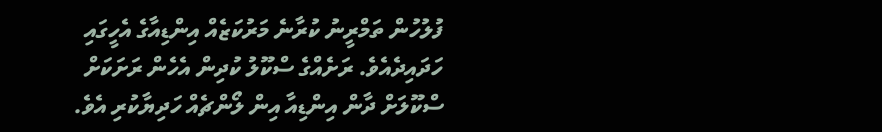ފުލުހުން ތަމްރީނު ކުރާނެ މަރުކަޒެއް އިންޑިއާގެ އެހީގައި ހަދައިދެއެވެ. ރަށެއްގެ ސްކޫލު ކުދިން އެހެން ރަށަކަށް ސްކޫލަށް ދާން އިންޑިއާ އިން ލޯންޗެއް ހަދިޔާކުރި އެވެ.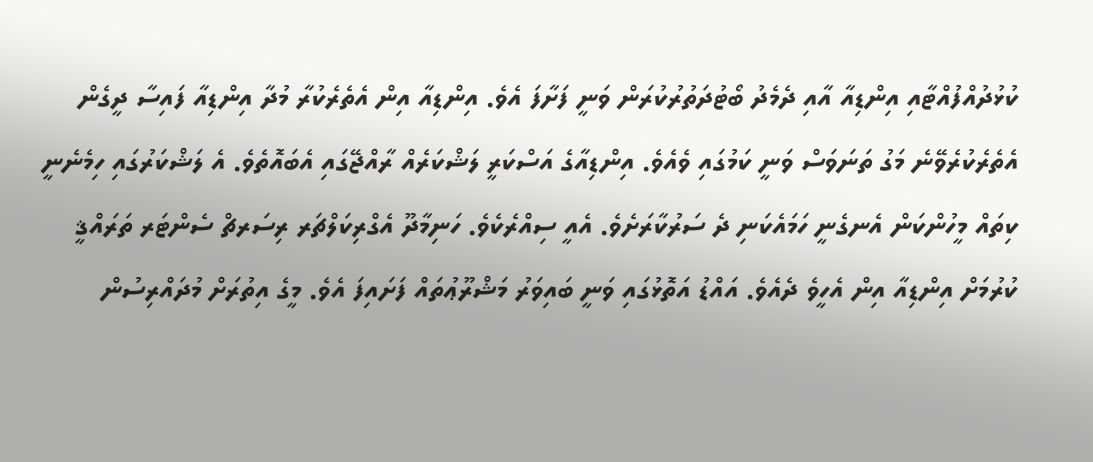ކުޅުދުއްފުއްޓާއި އިންޑިއާ އާއި ދެމެދު ބޯޓުދަތުރުކުރަން ވަނީ ފަށާފަ އެވެ. އިންޑިއާ އިން އެތެރެކުރާ މުދާ އިންޑިއާ ފައިސާ ދީގެން އެތެރެކުރެވޭނެ މަގު ތަނަވަސް ވަނީ ކަމުގައި ވެއެވެ. އިންޑިއާގެ އަސްކަރީ ލަޝްކަރެއް ރާއްޖޭގައި އެބައޮތެވެ. އެ ލަޝްކަރުގައި ހިމެނެނީ ކިތައް މީހުންކަން އެނގެނީ ހަމައެކަނި ދެ ސަރުކާރަށެވެ. އެއީ ސިއްރެކެވެ. ހަނިމާދޫ އެގްރިކަލްޗަރ ރިސަރޗް ސެންޓަރ ތަރައްޤީ ކުރުމަށް އިންޑިއާ އިން އެހީވެ ދެއެވެ. އައްޑު އަތޮޅުގައި ވަނީ ބައިވަރު މަޝްރޫޢުތައް ފަށައިފަ އެވެ. މީގެ އިތުރަށް މުދައްރިސުން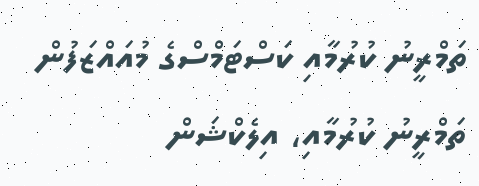ތަމްރީނު ކުރުމާއި ކަސްޓަމްސްގެ މުއައްޒަފުން ތަމްރީނު ކުރުމާއި، އިލެކްޝަން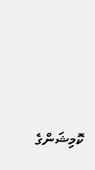ކޮމިޝަންގެ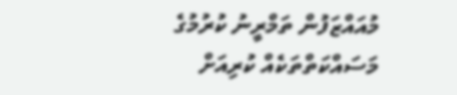މުއައްޒަފުން ތަމްރީނު ކުރުމުގެ މަސައްކަތްތަކެއް ކުރިއަށް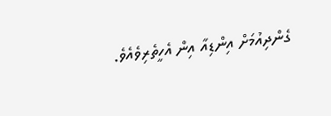ގެންދިއުމަށް އިންޑިއާ އިން އެހީތެރިވެއެވެ.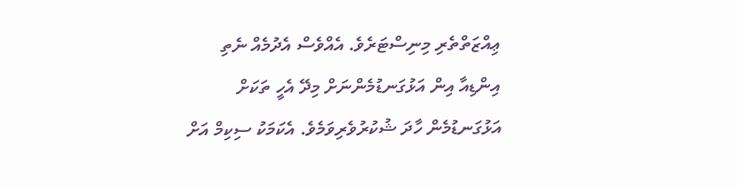ޢިއްޒަތްތެރި މިނިސްޓަރެވެ. އެއްވެސް އެދުމެއް ނެތި އިންޑިއާ އިން އަޅުގަނޑުމެންނަށް މިދޭ އެހީ ތަކަށް އަޅުގަނޑުމެން ހާދަ ޝުކުރުވެރިވަމެވެ. އެކަމަކު ސިކިމް އަށް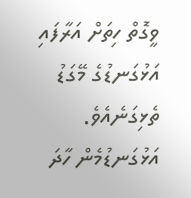ވީގޮތް ހިތަށް އަރާފައި އަޅުގަނޑުގެ މޭގަޑު ތެޅިގަނެއެވެ. އަޅުގަނޑުމެން ހާދަ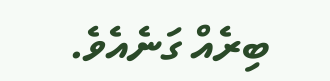ބިރެއް ގަނެއެވެ.